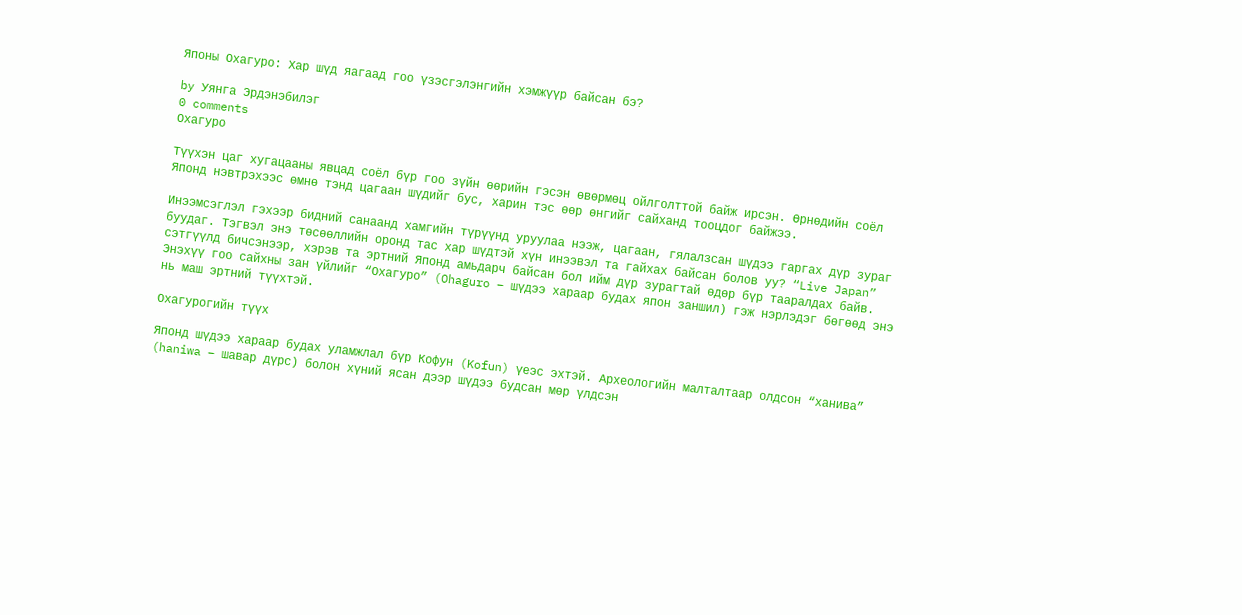Японы Охагуро: Хар шүд яагаад гоо үзэсгэлэнгийн хэмжүүр байсан бэ?

by Уянга Эрдэнэбилэг
0 comments
Охагуро

Түүхэн цаг хугацааны явцад соёл бүр гоо зүйн өөрийн гэсэн өвөрмөц ойлголттой байж ирсэн. Өрнөдийн соёл Японд нэвтрэхээс өмнө тэнд цагаан шүдийг бус, харин тэс өөр өнгийг сайханд тооцдог байжээ.

Инээмсэглэл гэхээр бидний санаанд хамгийн түрүүнд уруулаа нээж, цагаан, гялалзсан шүдээ гаргах дүр зураг буудаг. Тэгвэл энэ төсөөллийн оронд тас хар шүдтэй хүн инээвэл та гайхах байсан болов уу? “Live Japan” сэтгүүлд бичсэнээр, хэрэв та эртний Японд амьдарч байсан бол ийм дүр зурагтай өдөр бүр тааралдах байв. Энэхүү гоо сайхны зан үйлийг “Охагуро” (Ohaguro – шүдээ хараар будах япон заншил) гэж нэрлэдэг бөгөөд энэ нь маш эртний түүхтэй.

Охагурогийн түүх

Японд шүдээ хараар будах уламжлал бүр Кофун (Kofun) үеэс эхтэй. Археологийн малталтаар олдсон “ханива” (haniwa – шавар дүрс) болон хүний ясан дээр шүдээ будсан мөр үлдсэн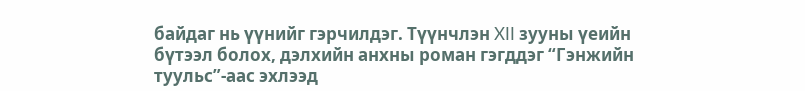байдаг нь үүнийг гэрчилдэг. Түүнчлэн XII зууны үеийн бүтээл болох, дэлхийн анхны роман гэгддэг “Гэнжийн туульс”-аас эхлээд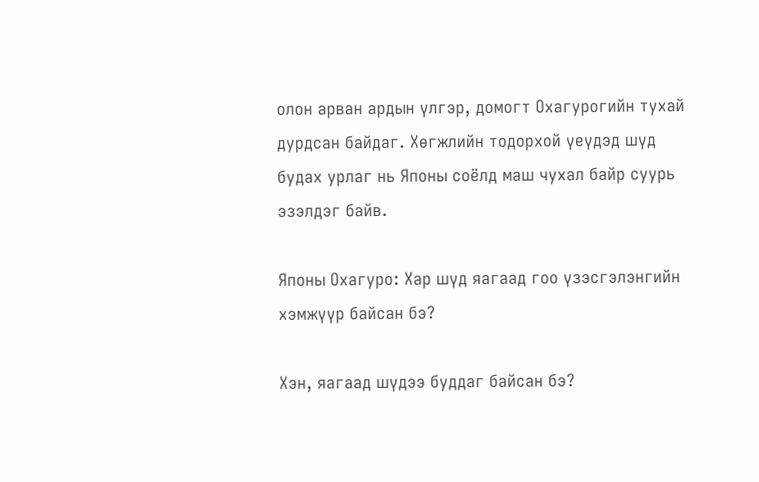олон арван ардын үлгэр, домогт Охагурогийн тухай дурдсан байдаг. Хөгжлийн тодорхой үеүдэд шүд будах урлаг нь Японы соёлд маш чухал байр суурь эзэлдэг байв.

Японы Охагуро: Хар шүд яагаад гоо үзэсгэлэнгийн хэмжүүр байсан бэ?

Хэн, яагаад шүдээ буддаг байсан бэ?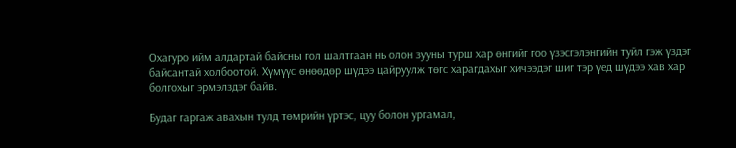Охагуро ийм алдартай байсны гол шалтгаан нь олон зууны турш хар өнгийг гоо үзэсгэлэнгийн туйл гэж үздэг байсантай холбоотой. Хүмүүс өнөөдөр шүдээ цайруулж төгс харагдахыг хичээдэг шиг тэр үед шүдээ хав хар болгохыг эрмэлздэг байв.

Будаг гаргаж авахын тулд төмрийн үртэс, цуу болон ургамал,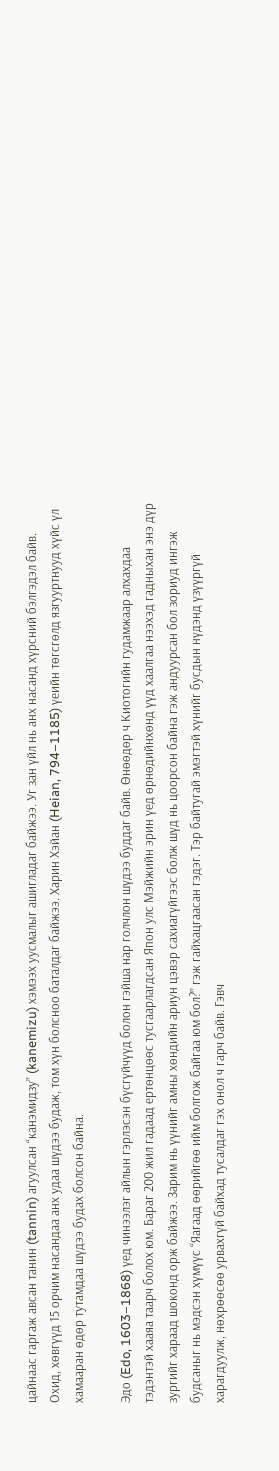цайнаас гаргаж авсан танин (tannin) агуулсан “канэмидзу” (kanemizu) хэмээх уусмалыг ашигладаг байжээ. Уг зан үйл нь анх насанд хүрсний бэлгэдэл байв. Охид, хөвгүүд 15 орчим насандаа анх удаа шүдээ будаж, том хүн болсноо баталдаг байжээ. Харин Хэйан (Heian, 794–1185) үеийн төгсгөлд язгууртнууд хүйс үл хамааран өдөр тутамдаа шүдээ будах болсон байна.

Эдо (Edo, 1603–1868) үед чинээлэг айлын гэрлэсэн бүсгүйчүүд болон гэйша нар голчлон шүдээ буддаг байв. Өнөөдөр ч Киотогийн гудамжаар алхахдаа тэдэнтэй хааяа таарч болох юм. Бараг 200 жил гадаад ертөнцөөс тусгаарлагдсан Япон улс Мэйжийн эрин үед өрнөдийнхөнд үүд хаалгаа нээхэд гадныхан энэ дүр зургийг хараад шоконд орж байжээ. Зарим нь үүнийг амны хөндийн ариун цэвэр сахиагүйгээс болж шүд нь цоорсон байна гэж андуурсан бол зориуд ингэж будсаныг нь мэдсэн хүмүүс “Яагаад өөрийгөө ийм болгож байгаа юм бол?” гэж гайхацгаасан гэдэг. Тэр байтугай эмэгтэй хүнийг бусдын нүдэнд үзүүргүй харагдуулж, нөхрөөсөө урвахгүй байхад тусалдаг гэх онол ч гарч байв. Гэвч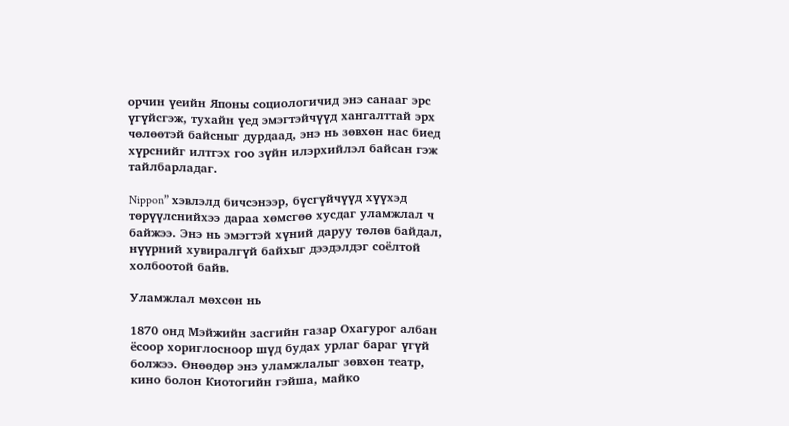орчин үеийн Японы социологичид энэ санааг эрс үгүйсгэж, тухайн үед эмэгтэйчүүд хангалттай эрх чөлөөтэй байсныг дурдаад, энэ нь зөвхөн нас биед хүрснийг илтгэх гоо зүйн илэрхийлэл байсан гэж тайлбарладаг.

Nippon” хэвлэлд бичсэнээр, бүсгүйчүүд хүүхэд төрүүлснийхээ дараа хөмсгөө хусдаг уламжлал ч байжээ. Энэ нь эмэгтэй хүний даруу төлөв байдал, нүүрний хувиралгүй байхыг дээдэлдэг соёлтой холбоотой байв.

Уламжлал мөхсөн нь

1870 онд Мэйжийн засгийн газар Охагурог албан ёсоор хориглосноор шүд будах урлаг бараг үгүй болжээ. Өнөөдөр энэ уламжлалыг зөвхөн театр, кино болон Киотогийн гэйша, майко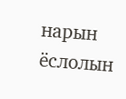нарын ёслолын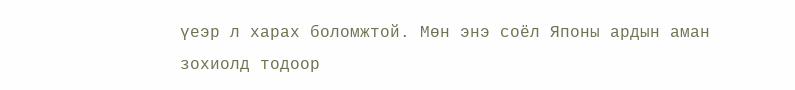үеэр л харах боломжтой. Мөн энэ соёл Японы ардын аман зохиолд тодоор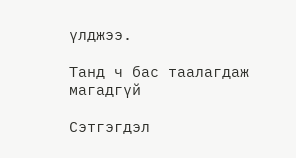үлджээ.

Танд ч бас таалагдаж магадгүй

Сэтгэгдэл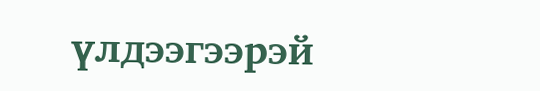үлдээгээрэй